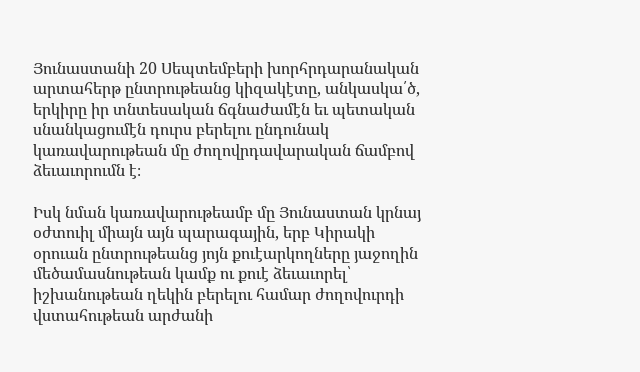Յունաստանի 20 Սեպտեմբերի խորհրդարանական արտահերթ ընտրութեանց կիզակէտը, անկասկա՛ծ, երկիրը իր տնտեսական ճգնաժամէն եւ պետական սնանկացումէն դուրս բերելու ընդունակ կառավարութեան մը ժողովրդավարական ճամբով ձեւաւորումն է։

Իսկ նման կառավարութեամբ մը Յունաստան կրնայ օժտուիլ միայն այն պարագային, երբ Կիրակի օրուան ընտրութեանց յոյն քուէարկողները յաջողին մեծամասնութեան կամք ու քուէ ձեւաւորել՝ իշխանութեան ղեկին բերելու համար ժողովուրդի վստահութեան արժանի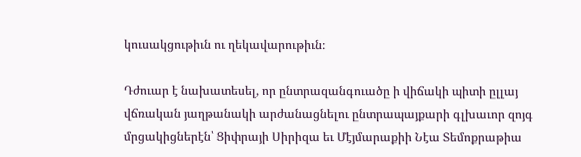կուսակցութիւն ու ղեկավարութիւն։

Դժուար է նախատեսել, որ ընտրազանգուածը ի վիճակի պիտի ըլլայ վճռական յաղթանակի արժանացնելու ընտրապայքարի գլխաւոր զոյգ մրցակիցներէն՝ Ցիփրայի Սիրիզա եւ Մէյմարաքիի Նէա Տեմոքրաթիա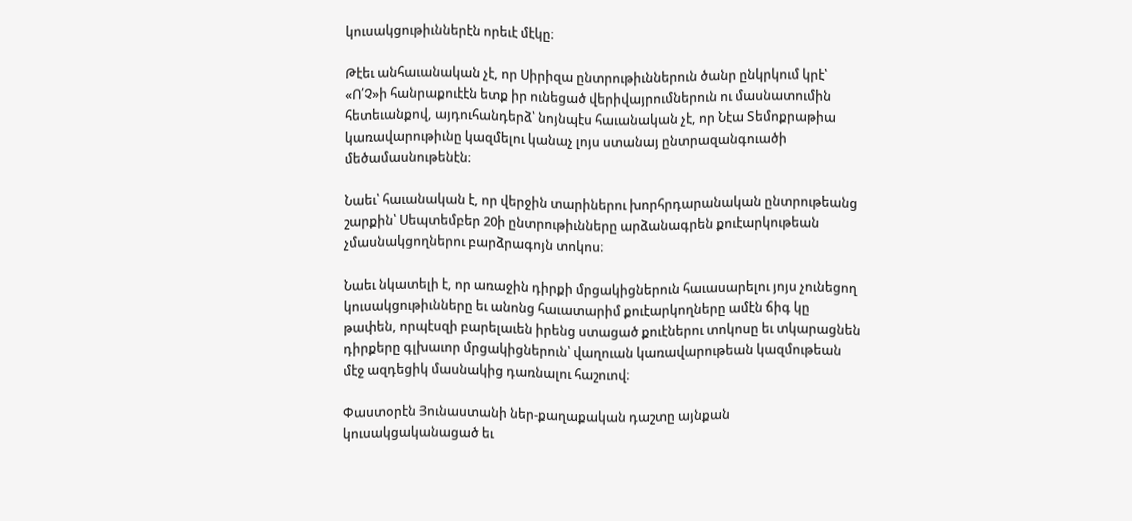կուսակցութիւններէն որեւէ մէկը։

Թէեւ անհաւանական չէ, որ Սիրիզա ընտրութիւններուն ծանր ընկրկում կրէ՝ «Ո՛Չ»ի հանրաքուէէն ետք իր ունեցած վերիվայրումներուն ու մասնատումին հետեւանքով, այդուհանդերձ՝ նոյնպէս հաւանական չէ, որ Նէա Տեմոքրաթիա կառավարութիւնը կազմելու կանաչ լոյս ստանայ ընտրազանգուածի մեծամասնութենէն։

Նաեւ՝ հաւանական է, որ վերջին տարիներու խորհրդարանական ընտրութեանց շարքին՝ Սեպտեմբեր 20ի ընտրութիւնները արձանագրեն քուէարկութեան չմասնակցողներու բարձրագոյն տոկոս։

Նաեւ նկատելի է, որ առաջին դիրքի մրցակիցներուն հաւասարելու յոյս չունեցող կուսակցութիւնները եւ անոնց հաւատարիմ քուէարկողները ամէն ճիգ կը թափեն, որպէսզի բարելաւեն իրենց ստացած քուէներու տոկոսը եւ տկարացնեն դիրքերը գլխաւոր մրցակիցներուն՝ վաղուան կառավարութեան կազմութեան մէջ ազդեցիկ մասնակից դառնալու հաշուով։

Փաստօրէն Յունաստանի ներ-քաղաքական դաշտը այնքան կուսակցականացած եւ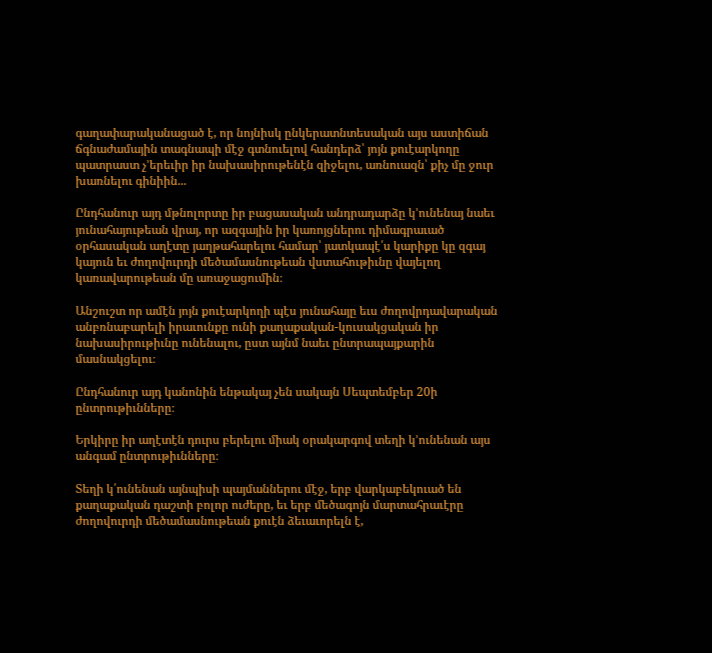գաղափարականացած է, որ նոյնիսկ ընկերատնտեսական այս աստիճան ճգնաժամային տագնապի մէջ գտնուելով հանդերձ՝ յոյն քուէարկողը պատրաստ չ’երեւիր իր նախասիրութենէն զիջելու, առնուազն՝ քիչ մը ջուր խառնելու գինիին...

Ընդհանուր այդ մթնոլորտը իր բացասական անդրադարձը կ’ունենայ նաեւ յունահայութեան վրայ, որ ազգային իր կառոյցներու դիմագրաւած օրհասական աղէտը յաղթահարելու համար՝ յատկապէ՛ս կարիքը կը զգայ կայուն եւ ժողովուրդի մեծամասնութեան վստահութիւնը վայելող կառավարութեան մը առաջացումին։

Անշուշտ որ ամէն յոյն քուէարկողի պէս յունահայը եւս ժողովրդավարական անբռնաբարելի իրաւունքը ունի քաղաքական-կուսակցական իր նախասիրութիւնը ունենալու, ըստ այնմ նաեւ ընտրապայքարին մասնակցելու։

Ընդհանուր այդ կանոնին ենթակայ չեն սակայն Սեպտեմբեր 20ի ընտրութիւնները։

Երկիրը իր աղէտէն դուրս բերելու միակ օրակարգով տեղի կ’ունենան այս անգամ ընտրութիւնները։

Տեղի կ՛ունենան այնպիսի պայմաններու մէջ, երբ վարկաբեկուած են քաղաքական դաշտի բոլոր ուժերը, եւ երբ մեծագոյն մարտահրաւէրը ժողովուրդի մեծամասնութեան քուէն ձեւաւորելն է,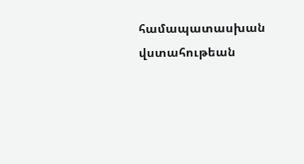համապատասխան վստահութեան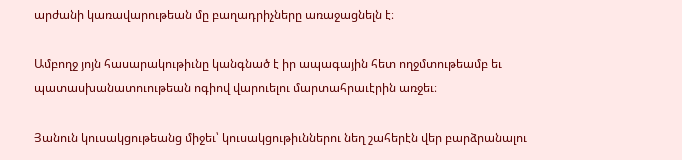արժանի կառավարութեան մը բաղադրիչները առաջացնելն է։

Ամբողջ յոյն հասարակութիւնը կանգնած է իր ապագային հետ ողջմտութեամբ եւ պատասխանատուութեան ոգիով վարուելու մարտահրաւէրին առջեւ։

Յանուն կուսակցութեանց միջեւ՝ կուսակցութիւններու նեղ շահերէն վեր բարձրանալու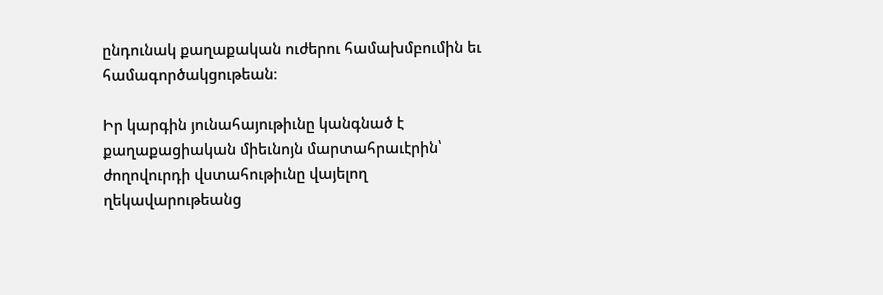ընդունակ քաղաքական ուժերու համախմբումին եւ համագործակցութեան։

Իր կարգին յունահայութիւնը կանգնած է քաղաքացիական միեւնոյն մարտահրաւէրին՝ ժողովուրդի վստահութիւնը վայելող ղեկավարութեանց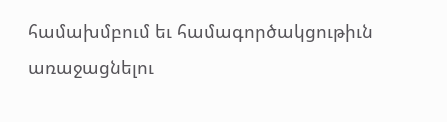համախմբում եւ համագործակցութիւն առաջացնելու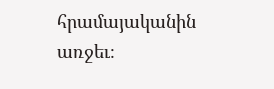հրամայականին առջեւ։